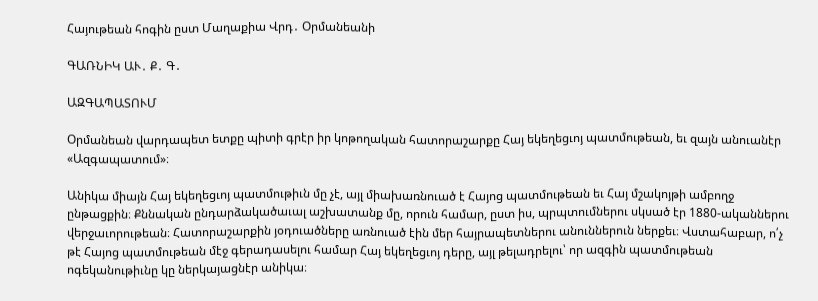Հայութեան հոգին ըստ Մաղաքիա Վրդ․ Օրմանեանի

ԳԱՌՆԻԿ ԱՒ․ Ք․ Գ․

ԱԶԳԱՊԱՏՈՒՄ

Օրմանեան վարդապետ ետքը պիտի գրէր իր կոթողական հատորաշարքը Հայ եկեղեցւոյ պատմութեան, եւ զայն անուանէր «Ազգապատում»։

Անիկա միայն Հայ եկեղեցւոյ պատմութիւն մը չէ, այլ միախառնուած է Հայոց պատմութեան եւ Հայ մշակոյթի ամբողջ ընթացքին։ Քննական ընդարձակածաւալ աշխատանք մը, որուն համար, ըստ իս, պրպտումներու սկսած էր 1880-ականներու վերջաւորութեան։ Հատորաշարքին յօդուածները առնուած էին մեր հայրապետներու անուններուն ներքեւ։ Վստահաբար, ո՛չ թէ Հայոց պատմութեան մէջ գերադասելու համար Հայ եկեղեցւոյ դերը, այլ թելադրելու՝ որ ազգին պատմութեան ոգեկանութիւնը կը ներկայացնէր անիկա։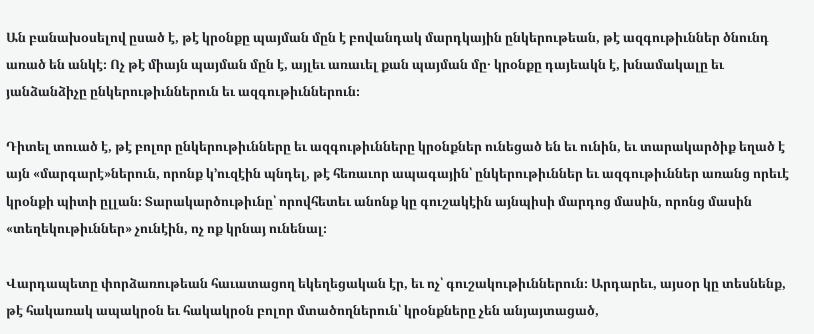Ան բանախօսելով ըսած է, թէ կրօնքը պայման մըն է բովանդակ մարդկային ընկերութեան, թէ ազգութիւններ ծնունդ առած են անկէ։ Ոչ թէ միայն պայման մըն է, այլեւ առաւել քան պայման մը․ կրօնքը դայեակն է, խնամակալը եւ յանձանձիչը ընկերութիւններուն եւ ազգութիւններուն։

Դիտել տուած է, թէ բոլոր ընկերութիւնները եւ ազգութիւնները կրօնքներ ունեցած են եւ ունին, եւ տարակարծիք եղած է այն «մարգարէ»ներուն, որոնք կ’ուզէին պնդել, թէ հեռաւոր ապագային՝ ընկերութիւններ եւ ազգութիւններ առանց որեւէ կրօնքի պիտի ըլլան։ Տարակարծութիւնը՝ որովհետեւ անոնք կը գուշակէին այնպիսի մարդոց մասին, որոնց մասին «տեղեկութիւններ» չունէին, ոչ ոք կրնայ ունենալ։

Վարդապետը փորձառութեան հաւատացող եկեղեցական էր, եւ ոչ՝ գուշակութիւններուն։ Արդարեւ, այսօր կը տեսնենք, թէ հակառակ ապակրօն եւ հակակրօն բոլոր մտածողներուն՝ կրօնքները չեն անյայտացած,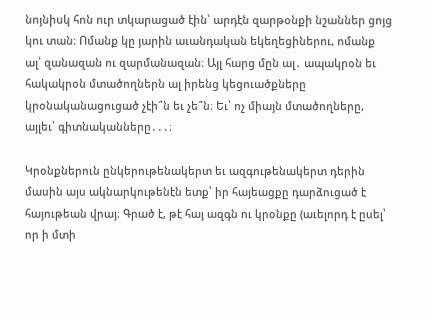նոյնիսկ հոն ուր տկարացած էին՝ արդէն զարթօնքի նշաններ ցոյց կու տան։ Ոմանք կը յարին աւանդական եկեղեցիներու, ոմանք ալ՝ զանազան ու զարմանազան։ Այլ հարց մըն ալ․ ապակրօն եւ հակակրօն մտածողներն ալ իրենց կեցուածքները կրօնականացուցած չէի՞ն եւ չե՞ն։ Եւ՝ ոչ միայն մտածողները, այլեւ՝ գիտնականները․․․։

Կրօնքներուն ընկերութենակերտ եւ ազգութենակերտ դերին մասին այս ակնարկութենէն ետք՝ իր հայեացքը դարձուցած է հայութեան վրայ։ Գրած է, թէ հայ ազգն ու կրօնքը (աւելորդ է ըսել՝ որ ի մտի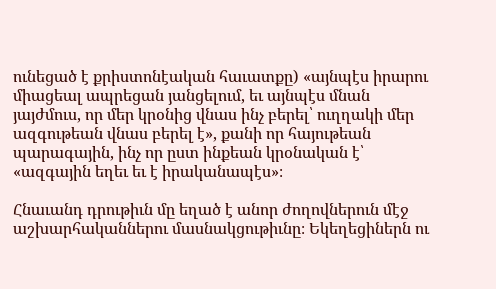ունեցած է քրիստոնէական հաւատքը) «այնպէս իրարու միացեալ ապրեցան յանցելում, եւ այնպէս մնան յայժմուս, որ մեր կրօնից վնաս ինչ բերել՝ ուղղակի մեր ազգութեան վնաս բերել է», քանի որ հայութեան պարագային, ինչ որ ըստ ինքեան կրօնական է՝ «ազգային եղեւ եւ է իրականապէս»։

Հնաւանդ դրութիւն մը եղած է անոր ժողովներուն մէջ աշխարհականներու մասնակցութիւնը։ Եկեղեցիներն ու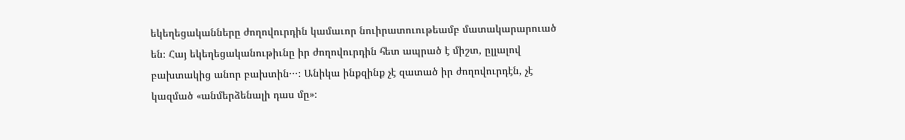եկեղեցականները ժողովուրդին կամաւոր նուիրատուութեամբ մատակարարուած են։ Հայ եկեղեցականութիւնը իր ժողովուրդին հետ ապրած է միշտ, ըլլալով բախտակից անոր բախտին․․․։ Անիկա ինքզինք չէ զատած իր ժողովուրդէն, չէ կազմած «անմերձենալի դաս մը»։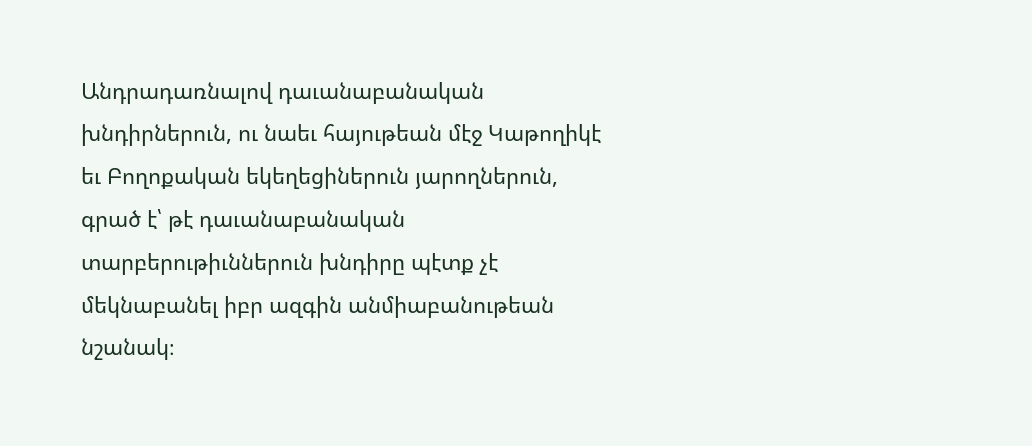Անդրադառնալով դաւանաբանական խնդիրներուն, ու նաեւ հայութեան մէջ Կաթողիկէ եւ Բողոքական եկեղեցիներուն յարողներուն, գրած է՝ թէ դաւանաբանական տարբերութիւններուն խնդիրը պէտք չէ մեկնաբանել իբր ազգին անմիաբանութեան նշանակ։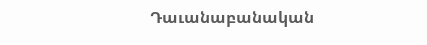Դաւանաբանական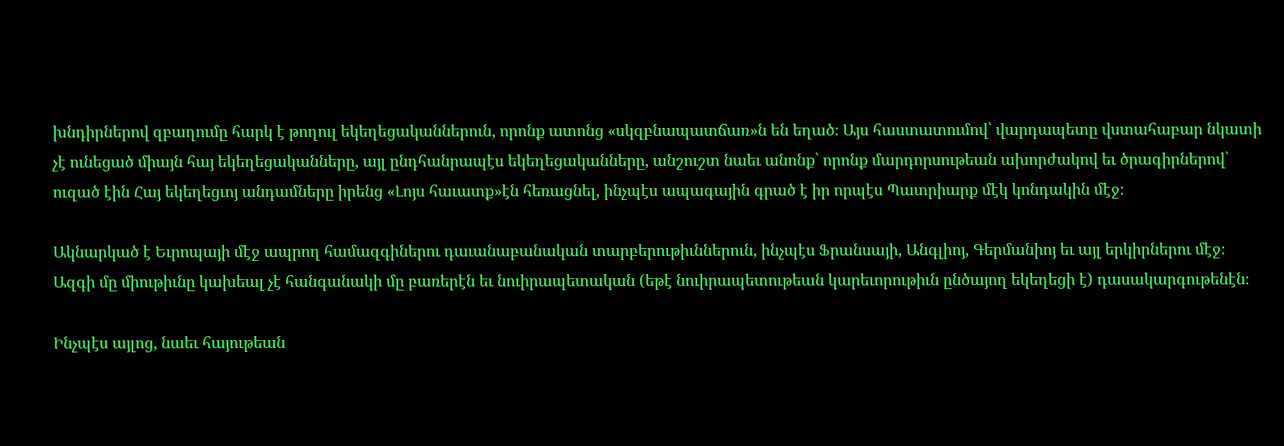խնդիրներով զբաղումը հարկ է թողուլ եկեղեցականներուն, որոնք ատոնց «սկզբնապատճառ»ն են եղած։ Այս հաստատումով՝ վարդապետը վստահաբար նկատի չէ ունեցած միայն հայ եկեղեցականները, այլ ընդհանրապէս եկեղեցականները, անշուշտ նաեւ անոնք՝ որոնք մարդորսութեան ախորժակով եւ ծրագիրներով՝ ուզած էին Հայ եկեղեցւոյ անդամները իրենց «Լոյս հաւատք»էն հեռացնել, ինչպէս ապագային գրած է իր որպէս Պատրիարք մէկ կոնդակին մէջ։

Ակնարկած է Եւրոպայի մէջ ապրող համազգիներու դաւանաբանական տարբերութիւններուն, ինչպէս Ֆրանսայի, Անգլիոյ, Գերմանիոյ եւ այլ երկիրներու մէջ։ Ազգի մը միութիւնը կախեալ չէ հանգանակի մը բառերէն եւ նուիրապետական (եթէ նուիրապետութեան կարեւորութիւն ընծայող եկեղեցի է) դասակարգութենէն։

Ինչպէս այլոց, նաեւ հայութեան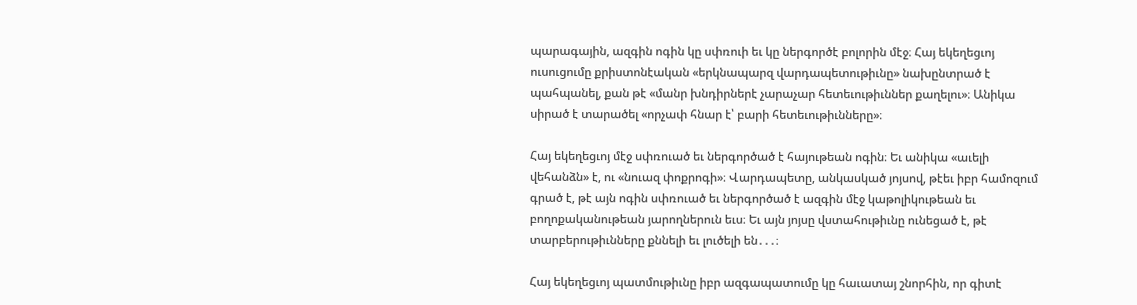պարագային, ազգին ոգին կը սփռուի եւ կը ներգործէ բոլորին մէջ։ Հայ եկեղեցւոյ ուսուցումը քրիստոնէական «երկնապարզ վարդապետութիւնը» նախընտրած է պահպանել, քան թէ «մանր խնդիրներէ չարաչար հետեւութիւններ քաղելու»։ Անիկա սիրած է տարածել «որչափ հնար է՝ բարի հետեւութիւնները»։

Հայ եկեղեցւոյ մէջ սփռուած եւ ներգործած է հայութեան ոգին։ Եւ անիկա «աւելի վեհանձն» է, ու «նուազ փոքրոգի»։ Վարդապետը, անկասկած յոյսով, թէեւ իբր համոզում գրած է, թէ այն ոգին սփռուած եւ ներգործած է ազգին մէջ կաթոլիկութեան եւ բողոքականութեան յարողներուն եւս։ Եւ այն յոյսը վստահութիւնը ունեցած է, թէ տարբերութիւնները քննելի եւ լուծելի են․․․։

Հայ եկեղեցւոյ պատմութիւնը իբր ազգապատումը կը հաւատայ շնորհին, որ գիտէ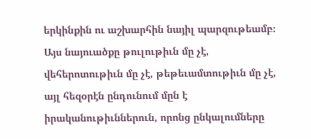երկինքին ու աշխարհին նայիլ պարզութեամբ։ Այս նայուածքը թուլութիւն մը չէ, վեհերոտութիւն մը չէ, թեթեւամտութիւն մը չէ, այլ հեզօրէն ընդունում մըն է իրականութիւններուն, որոնց ընկալումները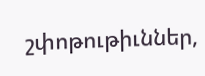շփոթութիւններ,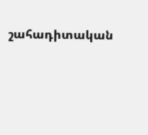շահադիտական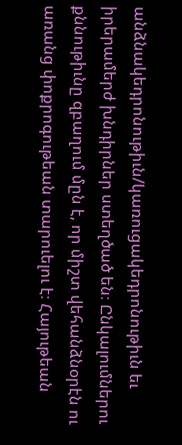անձնակեդրոնութիւն/կառուցակեդրոնութիւն եւ իրերամերժ խնդիրներ ստեղծած են։ Ընկալումներու քննութիւնը զբաղում մըն է, որ միշտ վեհանձնօրէն ու առանց փոքրոգութեան տարուելու է։ Հայութեան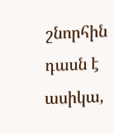շնորհին դասն է ասիկա,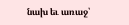նախ եւ առաջ՝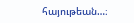հայութեան…։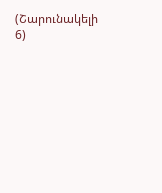(Շարունակելի 6)